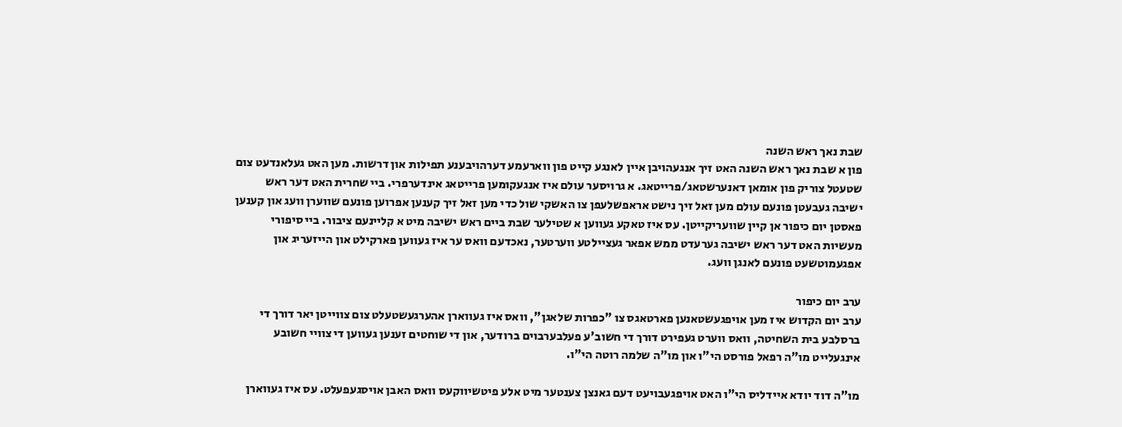שבת נאך ראש השנה
פון א שבת נאך ראש השנה האט זיך אנגעהויבן איין לאנגע קייט פון ווארעמע דערהויבענע תפילות און דרשות. מען האט געלאנדעט צום שטעטל צוריק פון אומאן דאנערשטאג/פרייטאג. א גרויסער עולם איז אנגעקומען פרייטאג אינדערפרי. ביי שחרית האט דער ראש ישיבה געבעטן פונעם עולם מען זאל זיך נישט אראפשלעפן צו האשקי שול כדי מען זאל זיך קענען אפרוען פונעם שווערן וועג און קענען פאסטן יום כיפור אן קיין שוועריקייטן. עס איז טאקע געווען א שטילער שבת ביים ראש ישיבה מיט א קליינעם ציבור. ביי סיפורי מעשיות האט דער ראש ישיבה גערעדט ממש אפאר געציילטע ווערטער, נאכדעם וואס ער איז געווען פארקילט און הייזעריג און אפגעמוטשעט פונעם לאנגן וועג.

ערב יום כיפור
ערב יום הקדוש איז מען אויפגעשטאנען פארטאגס צו "כפרות שלאגן", וואס איז געווארן אהערגעשטעלט צום צווייטן יאר דורך די ברסלבע בית השחיטה, וואס ווערט געפירט דורך די חשוב'ע פעלבערבוים ברודער, און די שוחטים זענען געווען די צוויי חשובע אינגעלייט מו"ה רפאל פורסט הי"ו און מו"ה שלמה רוטה הי"ו.

מו"ה דוד יודא איידליס הי"ו האט אויפגעבויעט דעם גאנצן צענטער מיט אלע פיטשיווקעס וואס האבן אויסגעפעלט. עס איז געווארן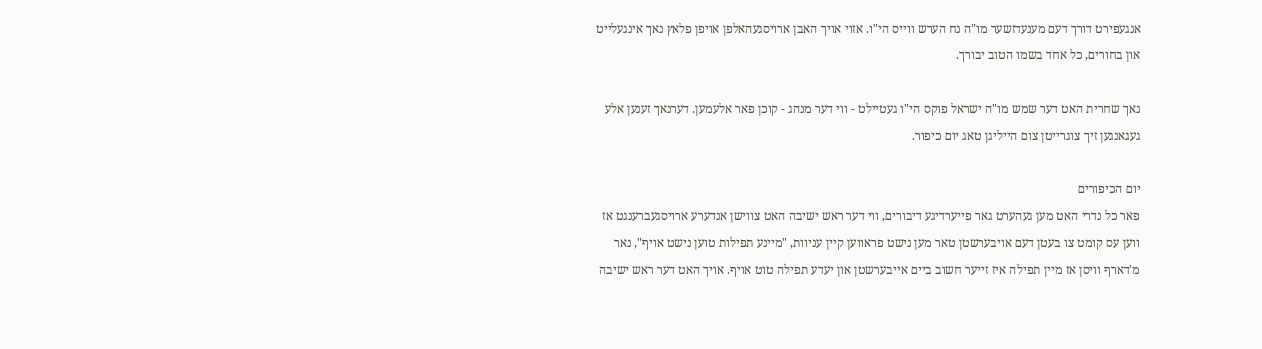אנגעפירט דורך דעם מענעדזשער מו"ה נח הערש ווייס הי"ו. אזוי אויך האבן ארויסגעהאלפן אויפן פלאץ נאך אינגעלייט און בחורים, כל אחד בשמו הטוב יבורך.

נאך שחרית האט דער שמש מו"ה ישראל פוקס הי"ו געטיילט - ווי דער מנהג - קוכן פאר אלעמען. דערנאך זענען אלע געגאנגען זיך צוגרייטן צום הייליגן טאג יום כיפור.

יום הכיפורים
פאר כל נדרי האט מען געהערט גאר פייערדיגע דיבורים, ווי דער ראש ישיבה האט צווישן אנדערע ארויסגעברענגט אז ווען עס קומט צו בעטן דעם אויבערשטן טאר מען נישט פראווען קיין עניוות, "מיינע תפילות טוען נישט אויף", נאר מ'דארף וויסן אז מיין תפילה איז זייער חשוב ביים אייבערשטן און יעדע תפילה טוט אויף. אויך האט דער ראש ישיבה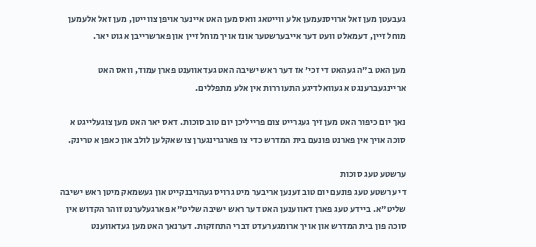געבעטן מען זאל ארויסנעמען אלע ווייטאג וואס מען האט איינער אויפן צווייטן, מען זאל אלעמען מוחל זיין, דעמאלט וועט דער אייבערשטער אונז אויך מוחל זיין און פארשרייבן א גוט יאר.

מען האט ב"ה געהאט די זכי' אז דער ראש ישיבה האט געדאווענט פארן עמוד, וואס האט אריינגעברענגט א געוואלדיגע התעוררות אין אלע מתפללים.

נאך יום כיפור האט מען זיך געגרייט צום פרייליכן יום טוב סוכות. דאס יאר האט מען צוגעלייגט א סוכה אויך אין פארנט פונעם בית המדרש כדי צו פארגרינגערן צו שאקלען לולב און כאפן א טרינק.

ערשטע טעג סוכות
די ערשטע טעג פונעם יום טוב זענען אריבער מיט גרויס געהויבנקייט און געשמאק מיטן ראש ישיבה שליט"א. ביידע טעג פארן דאווענען האט דער ראש ישיבה שליט"א פארגעלערנט זוהר הקדוש אין סוכה פון בית המדרש און אויך ארומגערעדט דברי התחזקות. דערנאך האט מען געדאווענט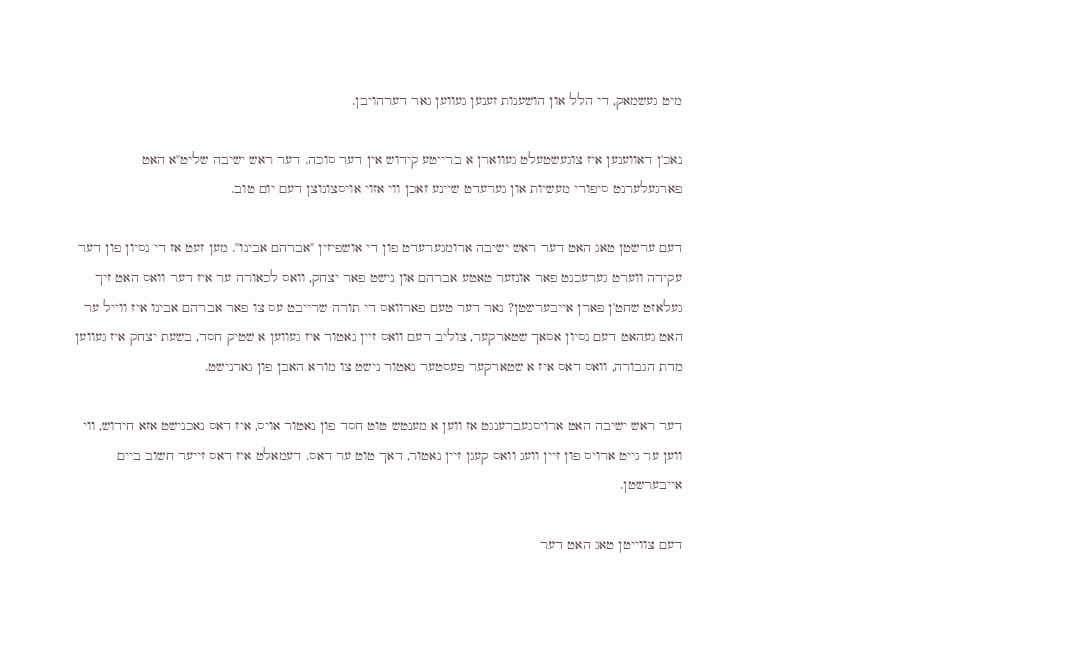מיט געשמאק, די הלל און הושענות זענען געווען גאר דערהויבן.

נאכ'ן דאווענען איז צוגעשטעלט געווארן א ברייטע קידוש אין דער סוכה. דער ראש ישיבה שליט"א האט פארגעלערנט סיפורי מעשיות און גערעדט שיינע זאכן ווי אזוי אויסצונוצן דעם יום טוב.

דעם ערשטן טאג האט דער ראש ישיבה ארומגערעדט פון די אושפיזין "אברהם אבינו". מען זעט אז די נסיון פון דער עקידה ווערט גערעכנט פאר אונזער טאטע אברהם און נישט פאר יצחק, וואס לכאורה ער איז דער וואס האט זיך געלאזט שחט'ן פארן אייבערשטן? נאר דער טעם פארוואס די תורה שרייבט עס צו פאר אברהם אבינו איז ווייל ער האט געהאט דעם נסיון אסאך שטארקער, צוליב דעם וואס זיין נאטור איז געווען א שטיק חסד, בשעת יצחק איז געווען מדת הגבורה, וואס דאס איז א שטארקער פעסטער נאטור נישט צו מורא האבן פון גארנישט.

דער ראש ישיבה האט ארויסגעברענגט אז ווען א מענטש טוט חסד פון נאטור אויס, איז דאס נאכנישט אזא חידוש, ווי ווען ער גייט ארויס פון זיין וועג וואס קעגן זיין נאטור, דאך טוט ער דאס. דעמאלט איז דאס זייער חשוב ביים אייבערשטן.

דעם צווייטן טאג האט דער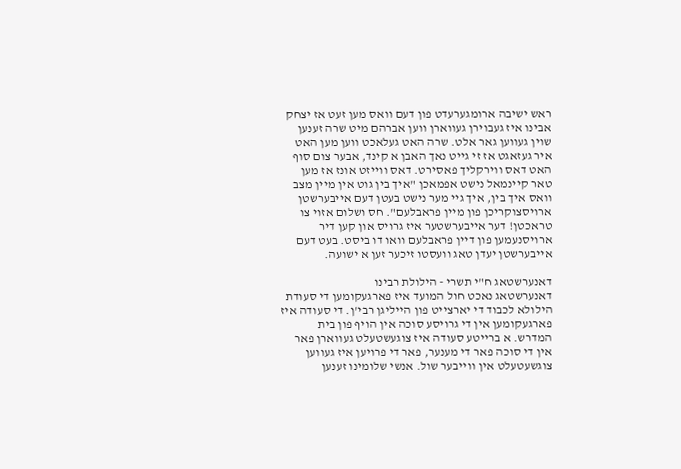ראש ישיבה ארומגערעדט פון דעם וואס מען זעט אז יצחק אבינו איז געבוירן געווארן ווען אברהם מיט שרה זענען שוין געווען גאר אלט. שרה האט געלאכט ווען מען האט איר געזאגט אז זי גייט נאך האבן א קינד, אבער צום סוף האט דאס ווירקליך פאסירט. דאס ווייזט אונז אז מען טאר קיינמאל נישט אפמאכן "איך בין גוט אין מיין מצב וואס איך בין, איך גיי מער נישט בעטן דעם אייבערשטן ארויסצוקריכן פון מיין פראבלעם". חס ושלום אזוי צו טראכטן! דער אייבערשטער איז גרויס און קען דיר ארויסנעמען פון דיין פראבלעם וואו דו ביסט. בעט דעם אייבערשטן יעדן טאג וועסטו זיכער זען א ישועה.

דאנערשטאג ח"י תשרי - הילולת רבינו
דאנערשטאג נאכט חול המועד איז פארגעקומען די סעודת הילולא לכבוד די יארצייט פון הייליגן רבי'ן. די סעודה איז פארגעקומען אין די גרויסע סוכה אין הויף פון בית המדרש. א ברייטע סעודה איז צוגעשטעלט געווארן פאר אין די סוכה פאר די מענער, פאר די פרויען איז געווען צוגשעטעלט אין ווייבער שול. אנשי שלומינו זענען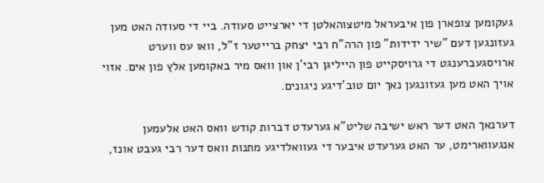געקומען צופארן פון איבעראל מיטצוהאלטן די יארצייט סעודה. ביי די סעודה האט מען געזונגען דעם "שיר ידידות" פון הרה"ח רבי יצחק ברייטער ז"ל, וואו עס ווערט ארויסגעברענגט די גרויסקייט פון הייליגן רבי'ן און וואס מיר באקומען אלץ פון אים. אזוי אויך האט מען געזונגען נאך יום טוב'דיגע ניגונים.

דערנאך האט דער ראש ישיבה שליט"א גערעדט דברות קודש וואס האט אלעמען אנגעווארימט, ער האט גערעדט איבער די געוואלדיגע מתנות וואס דער רבי געבט אונז,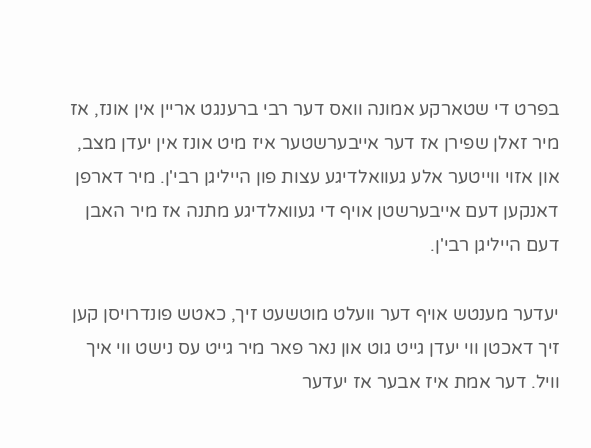בפרט די שטארקע אמונה וואס דער רבי ברענגט אריין אין אונז, אז מיר זאלן שפירן אז דער אייבערשטער איז מיט אונז אין יעדן מצב, און אזוי ווייטער אלע געוואלדיגע עצות פון הייליגן רבי'ן. מיר דארפן דאנקען דעם אייבערשטן אויף די געוואלדיגע מתנה אז מיר האבן דעם הייליגן רבי'ן.

יעדער מענטש אויף דער וועלט מוטשעט זיך, כאטש פונדרויסן קען זיך דאכטן ווי יעדן גייט גוט און נאר פאר מיר גייט עס נישט ווי איך וויל. דער אמת איז אבער אז יעדער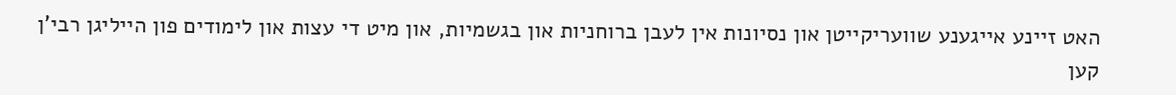האט זיינע אייגענע שוועריקייטן און נסיונות אין לעבן ברוחניות און בגשמיות, און מיט די עצות און לימודים פון הייליגן רבי'ן קען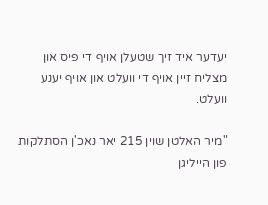יעדער איד זיך שטעלן אויף די פיס און מצליח זיין אויף די וועלט און אויף יענע וועלט.

"מיר האלטן שוין 215 יאר נאכ'ן הסתלקות פון הייליגן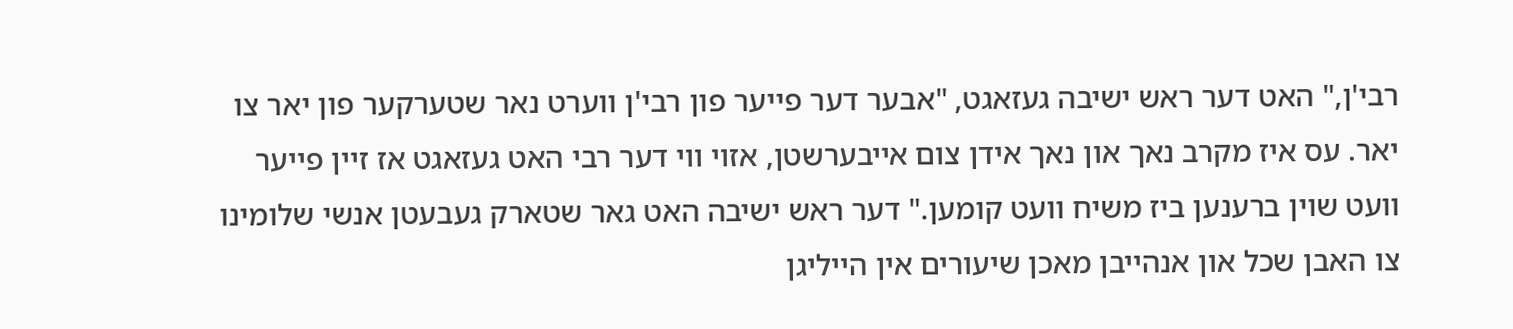רבי'ן," האט דער ראש ישיבה געזאגט, "אבער דער פייער פון רבי'ן ווערט נאר שטערקער פון יאר צו יאר. עס איז מקרב נאך און נאך אידן צום אייבערשטן, אזוי ווי דער רבי האט געזאגט אז זיין פייער וועט שוין ברענען ביז משיח וועט קומען." דער ראש ישיבה האט גאר שטארק געבעטן אנשי שלומינו צו האבן שכל און אנהייבן מאכן שיעורים אין הייליגן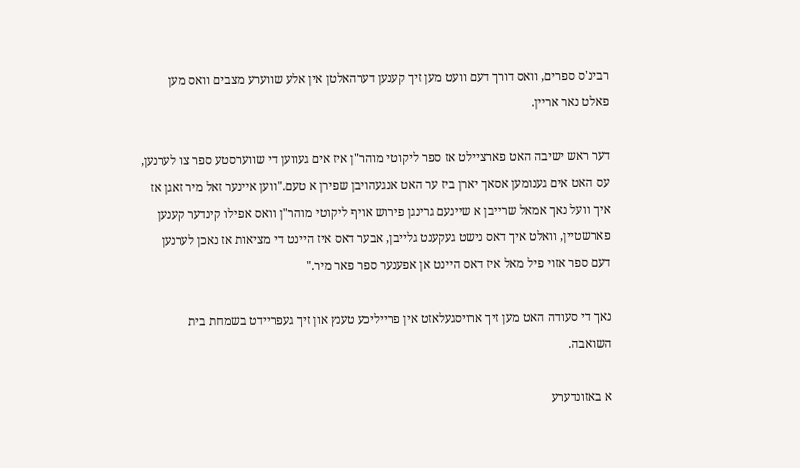רבינ'ס ספרים, וואס דורך דעם וועט מען זיך קענען דערהאלטן אין אלע שווערע מצבים וואס מען פאלט נאר אריין.

דער ראש ישיבה האט פארציילט אז ספר ליקוטי מוהר"ן איז אים געווען די שווערסטע ספר צו לערנען, עס האט אים גענומען אסאך יארן ביז ער האט אנגעהויבן שפירן א טעם."ווען איינער זאל מיר זאגן אז איך וועל נאך אמאל שרייבן א שיינעם גרינגן פירוש אויף ליקוטי מוהר"ן וואס אפילו קינדער קענען פארשטיין, וואלט איך דאס נישט געקענט גלייבן, אבער דאס איז היינט די מציאות אז נאכן לערנען דעם ספר אזוי פיל מאל איז דאס היינט אן אפענער ספר פאר מיר."

נאך די סעודה האט מען זיך ארויסגעלאזט אין פרייליכע טענץ און זיך געפריידט בשמחת בית השואבה.

א באזונדערע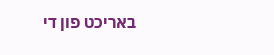באריכט פון די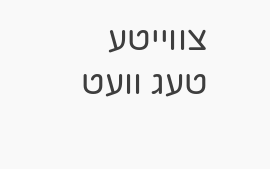צווייטע טעג וועט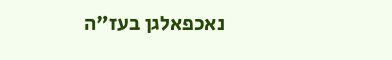נאכפאלגן בעז"ה